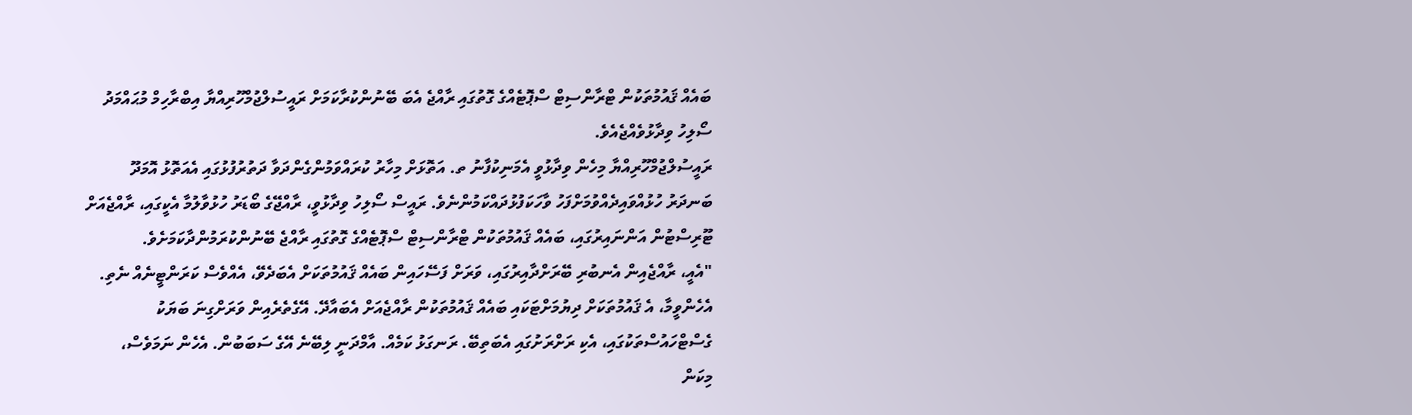ބައެއް ޤައުމުތަކުން ޓްރާންސިޓް ސްޕޮޓެއްގެ ގޮތުގައި ރާއްޖެ އެބަ ބޭނުންކުރާކަމަށް ރައީސުލްޖުމްހޫރިއްޔާ އިބްރާހިމް މުޙައްމަދު ސޯލިހު ވިދާޅުވެއްޖެއެވެ.
ރައީސުލްޖުމްހޫރިއްޔާ މިހެން ވިދާޅުވީ އެމަނިކުފާނު ތ. އަތޮޅަށް މިހާރު ކުރައްވަމުންގެންދަވާ ދަތުރުފުޅުގައި އެއަތޮޅު އޮމަދޫ ބަނދަރު ހުޅުއްވައިދެއްވުމަށްފަހު ވާހަކަފުޅުދައްކަމުންނެވެ. ރައީސް ސޯލިހު ވިދާޅުވީ، ރާއްޖޭގެ ބޯޑަރު ހުޅުވާލުމާ އެކީގައި، ރާއްޖެއަށް ޓޫރިސްޓުން އަންނައިރުގައި، ބައެއް ޤައުމުތަކުން ޓްރާންސިޓް ސްޕޮޓެއްގެ ގޮތުގައި ރާއްޖެ ބޭނުންކުރަމުންދާކަމަށެވެ.
"އެއީ، ރާއްޖެއިން އެނބުރި ބޭރަށްދާއިރުގައި، ވަރަށް ފަސޭހައިން ބައެއް ޤައުމުތަކަށް އެބަދެވޭ، އެއްވެސް ކަރަންޓީނެއް ނެތި. އެހެންވީމާ، އެ ޤައުމުތަކަށް ދިޔުމަށްޓަކައި ބައެއް ޤައުމުތަކުން ރާއްޖެއަށް އެބައާދޭ. އޭގެތެރެއިން ވަރަށްގިނަ ބަޔަކު ގެސްޓްހައުސްތަކުގައި، އެކި ރަށްރަށުގައި އެބަތިބޭ. ރަނގަޅު ކަމެއް. އާމްދަނީ ލިބޭނެ އޭގެ ސަބަބުން. އެހެން ނަމަވެސް، މިކަން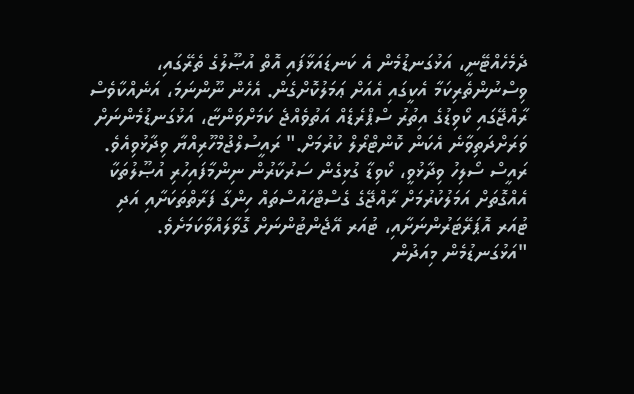ދެމެހެއްޓޭނީ، އަޅުގަނޑުމެން އެ ކަނޑައަޅާފައި އޮތް އުޞޫލުގެ ތެރޭގައި، ވިސްނުންތެރިކަމާ އެކީގައި އެއަށް ޢަމަލުކޮށްގެން. އެހެން ނޫންނަމަ، އަނެއްކާވެސް ރާއްޖޭގައި ކޯވިޑުގެ އިތުރު ސްޕްރެޑެއް އަތުވެއްޖެ ކަމަށްވަންޏާ، އަޅުގަނޑުމެންނަށް ވަރަށްދަތިވާނެ އެކަން ކޮންޓްރޯލް ކުރުމަށް." ރައީސުލްޖުމްހޫރިއްޔާ ވިދާޅުވިއެވެ.
ރައީސް ސޯލިހު ވިދާޅުވީ، ކޯވިޑާ ގުޅިގެން ސަރުކާރުން ނިންމާފައިހުރި އުޞޫލުތަކާ އެއްގޮތަށް އަމަލުކުރުމަށް ރާއްޖޭގެ ގެސްޓްހައުސްތައް ހިންގާ ފަރާތްތަކަށާއި އަދި ޓުއަރ އޮޕަރޭޓަރުންނަށާއި، ޓުއަރ އޭޖެންޓުންނަށް ގޮވާލައްވާކަމަށެވެ.
"އަޅުގަނޑުމެން މިއަދުން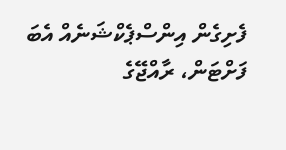ފެށިގެން އިންސްޕެކްޝަނެއް އެބަ ފަށްޓަން، ރާއްޖޭގެ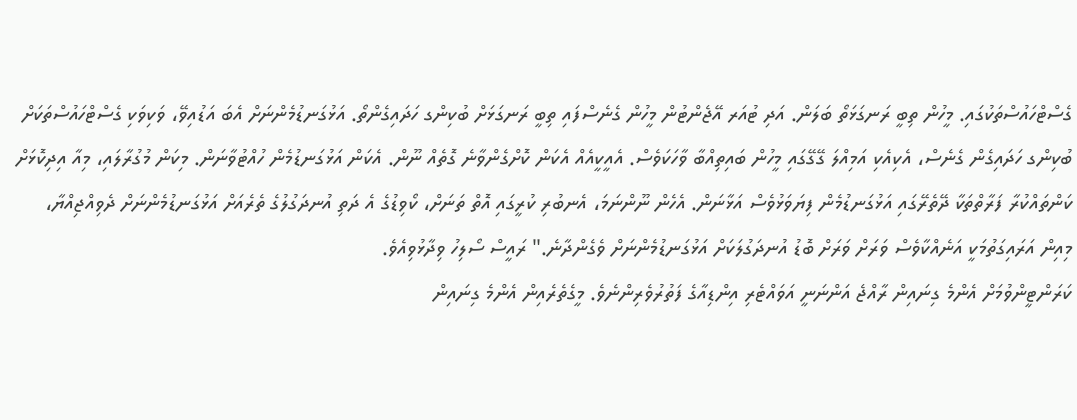ގެސްޓްހައުސްތަކުގައި. މީހުން ތިބީ ރަނގަޅަތޯ ބަލަން. އަދި ޓުއަރ އޭޖެންޓުން މީހުން ގެނެސްފައި ތިބީ ރަނގަޅަށް ބުކިންގ ހަދައިގެންތޯ. އަޅުގަނޑުމެންނަށް އެބަ އަޑުއިވޭ، ވަކިވަކި ގެސްޓްހައުސްތަކަށް ބުކިންގ ހަދައިގެން ގެނެސް، އެކިއެކި އަމިއްލަ ގޭގޭގައި މީހުން ބައިތިއްބާ ވާހަކަވެސް. އެއީކީއެއް އެކަން ކޮށްގެންވާނެ ގޮތެއް ނޫން. އެކަން އަޅުގަނޑުމެން ހުއްޓުވާނަން. މިކަން މުގުރާލައި، މިއާ އިދިކޮޅަށް ކަންތައްކުރާ ފަރާތްތަކާ ދޭތެރޭގައި އަޅުގަނޑުމެން ފިޔަވަޅުވެސް އަޅާނަން. އެހެން ނޫންނަމަ، އެނބުރި ކުރީގައި އޮތް ތަނަށް، ކޯވިޑުގެ އެ ދަތި އުނދަގުލުގެ ތެރެއަށް އަޅުގަނޑުމެންނަށް ދެވިއްޖިއްޔާ، މިއިން އަރައިގަތުމަކީ އަނެއްކާވެސް ވަރަށް ވަރަށް ބޮޑު އުނދަގުލަކަށް އަޅުގަނޑުމެންނަށް ވެގެންދާނެ." ރައީސް ސޯލިހު ވިދާޅުވިއެވެ.
ކަރަންޓީންވުމަށް އެންމެ ގިނައިން ރާއްޖެ އަންނަނީ އަވައްޓެރި އިންޑިއާގެ ފަތުރުވެރިންނެވެ. މީގެތެރެއިން އެންމެ ގިނައިން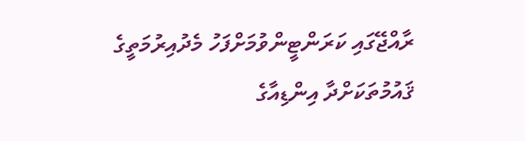ރާއްޖޭގައި ކަރަންޓީންވުމަށްފަހު މެދުއިރުމަތީގެ ޤައުމުތަކަށްދާ އިންޑިއާގެ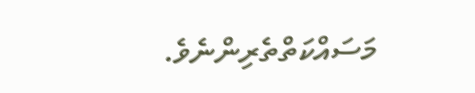މަސައްކަތްތެރިންނެވެ.